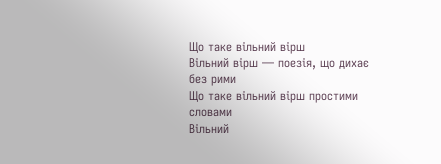Що таке вільний вірш
Вільний вірш — поезія, що дихає без рими
Що таке вільний вірш простими словами
Вільний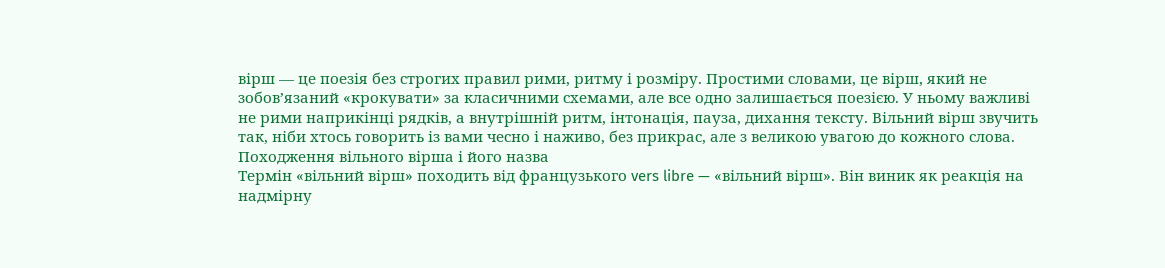вірш — це поезія без строгих правил рими, ритму і розміру. Простими словами, це вірш, який не зобов’язаний «крокувати» за класичними схемами, але все одно залишається поезією. У ньому важливі не рими наприкінці рядків, а внутрішній ритм, інтонація, пауза, дихання тексту. Вільний вірш звучить так, ніби хтось говорить із вами чесно і наживо, без прикрас, але з великою увагою до кожного слова.
Походження вільного вірша і його назва
Термін «вільний вірш» походить від французького vers libre — «вільний вірш». Він виник як реакція на надмірну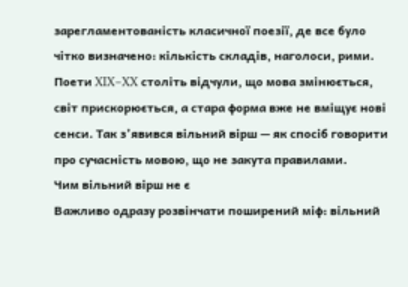зарегламентованість класичної поезії, де все було чітко визначено: кількість складів, наголоси, рими. Поети XIX–XX століть відчули, що мова змінюється, світ прискорюється, а стара форма вже не вміщує нові сенси. Так з’явився вільний вірш — як спосіб говорити про сучасність мовою, що не закута правилами.
Чим вільний вірш не є
Важливо одразу розвінчати поширений міф: вільний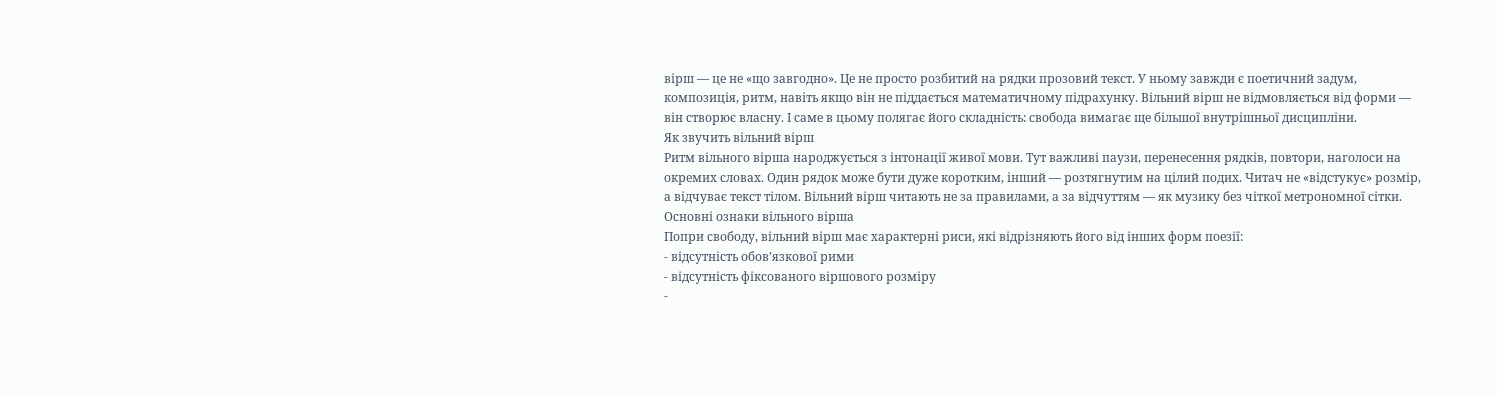вірш — це не «що завгодно». Це не просто розбитий на рядки прозовий текст. У ньому завжди є поетичний задум, композиція, ритм, навіть якщо він не піддається математичному підрахунку. Вільний вірш не відмовляється від форми — він створює власну. І саме в цьому полягає його складність: свобода вимагає ще більшої внутрішньої дисципліни.
Як звучить вільний вірш
Ритм вільного вірша народжується з інтонації живої мови. Тут важливі паузи, перенесення рядків, повтори, наголоси на окремих словах. Один рядок може бути дуже коротким, інший — розтягнутим на цілий подих. Читач не «відстукує» розмір, а відчуває текст тілом. Вільний вірш читають не за правилами, а за відчуттям — як музику без чіткої метрономної сітки.
Основні ознаки вільного вірша
Попри свободу, вільний вірш має характерні риси, які відрізняють його від інших форм поезії:
- відсутність обов’язкової рими
- відсутність фіксованого віршового розміру
-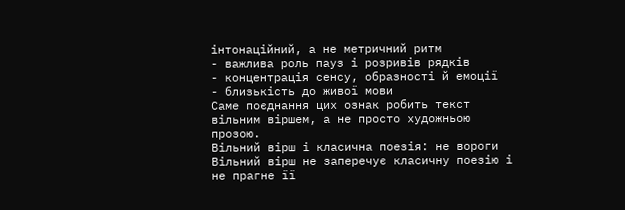інтонаційний, а не метричний ритм
- важлива роль пауз і розривів рядків
- концентрація сенсу, образності й емоції
- близькість до живої мови
Саме поєднання цих ознак робить текст вільним віршем, а не просто художньою прозою.
Вільний вірш і класична поезія: не вороги
Вільний вірш не заперечує класичну поезію і не прагне її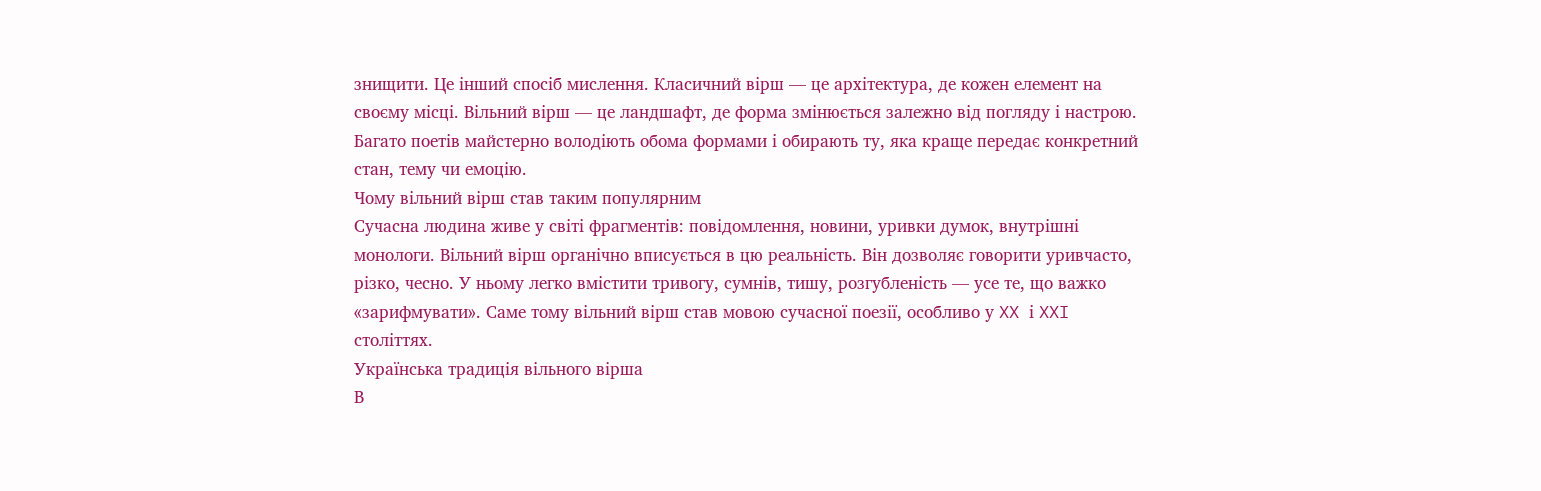знищити. Це інший спосіб мислення. Класичний вірш — це архітектура, де кожен елемент на своєму місці. Вільний вірш — це ландшафт, де форма змінюється залежно від погляду і настрою. Багато поетів майстерно володіють обома формами і обирають ту, яка краще передає конкретний стан, тему чи емоцію.
Чому вільний вірш став таким популярним
Сучасна людина живе у світі фрагментів: повідомлення, новини, уривки думок, внутрішні монологи. Вільний вірш органічно вписується в цю реальність. Він дозволяє говорити уривчасто, різко, чесно. У ньому легко вмістити тривогу, сумнів, тишу, розгубленість — усе те, що важко «зарифмувати». Саме тому вільний вірш став мовою сучасної поезії, особливо у XX і XXI століттях.
Українська традиція вільного вірша
В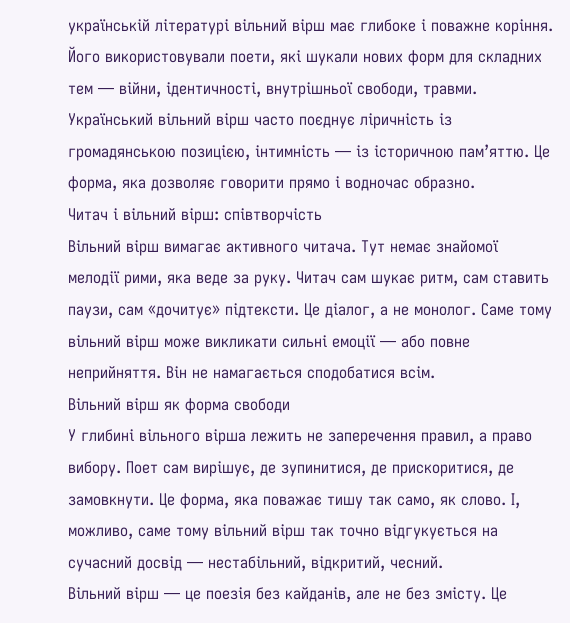українській літературі вільний вірш має глибоке і поважне коріння. Його використовували поети, які шукали нових форм для складних тем — війни, ідентичності, внутрішньої свободи, травми. Український вільний вірш часто поєднує ліричність із громадянською позицією, інтимність — із історичною пам’яттю. Це форма, яка дозволяє говорити прямо і водночас образно.
Читач і вільний вірш: співтворчість
Вільний вірш вимагає активного читача. Тут немає знайомої мелодії рими, яка веде за руку. Читач сам шукає ритм, сам ставить паузи, сам «дочитує» підтексти. Це діалог, а не монолог. Саме тому вільний вірш може викликати сильні емоції — або повне неприйняття. Він не намагається сподобатися всім.
Вільний вірш як форма свободи
У глибині вільного вірша лежить не заперечення правил, а право вибору. Поет сам вирішує, де зупинитися, де прискоритися, де замовкнути. Це форма, яка поважає тишу так само, як слово. І, можливо, саме тому вільний вірш так точно відгукується на сучасний досвід — нестабільний, відкритий, чесний.
Вільний вірш — це поезія без кайданів, але не без змісту. Це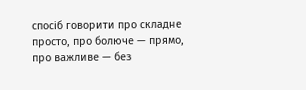спосіб говорити про складне просто, про болюче — прямо, про важливе — без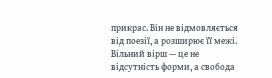прикрас. Він не відмовляється від поезії, а розширює її межі. Вільний вірш — це не відсутність форми, а свобода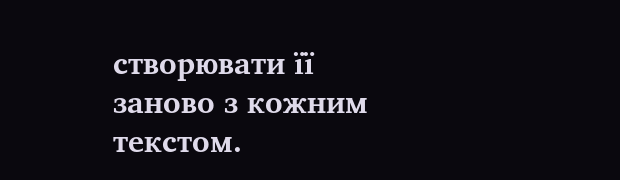створювати її заново з кожним текстом.